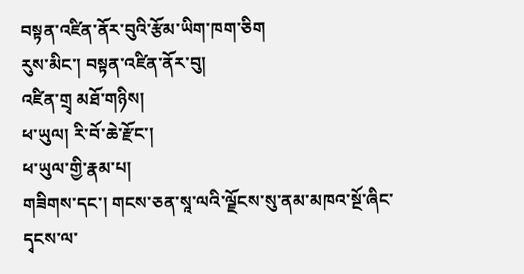བསྟན་འཛིན་ནོར་བུའི་རྩོམ་ཡིག་ཁག་ཅིག
རུས་མིང་། བསྟན་འཛིན་ནོར་བུ།
འཛིན་གྲྭ མཐོ་གཉིས།
ཕ་ཡུལ། རི་བོ་ཆེ་རྫོང་།
ཕ་ཡུལ་གྱི་རྣམ་པ།
གཟིགས་དང་། གངས་ཅན་སཱ་ལའི་ལྗོངས་སུ་ནམ་མཁའ་སྔོ་ཞིང་དྭངས་ལ་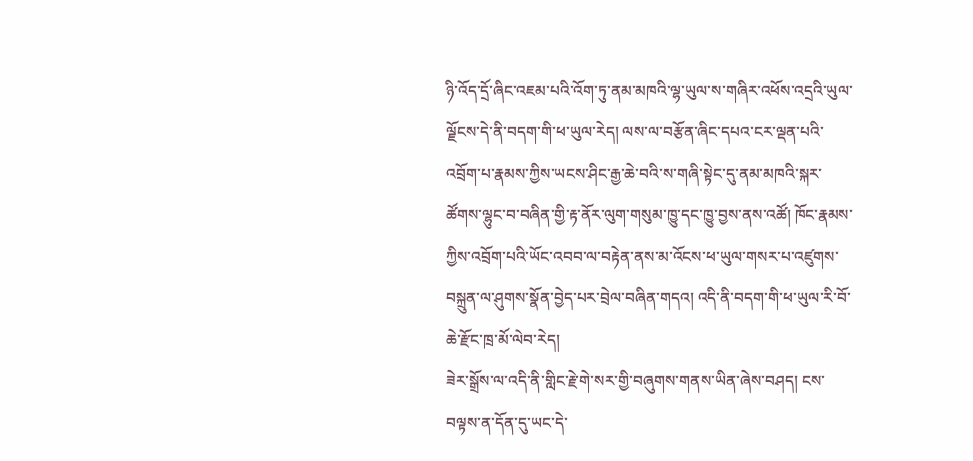ཉི་འོད་དྲོ་ཞིང་འཇམ་པའི་འོག་ཏུ་ནམ་མཁའི་ལྷ་ཡུལ་ས་གཞིར་འཕོས་འདྲའི་ཡུལ་ལྗོངས་དེ་ནི་བདག་གི་ཕ་ཡུལ་རེད། ལས་ལ་བརྩོན་ཞིང་དཔའ་ངར་ལྡན་པའི་འབྲོག་པ་རྣམས་ཀྱིས་ཡངས་ཤིང་རྒྱ་ཆེ་བའི་ས་གཞི་སྟེང་དུ་ནམ་མཁའི་སྐར་ཚོགས་ལྷུང་བ་བཞིན་གྱི་རྟ་ནོར་ལུག་གསུམ་ཁྱུ་དང་ཁྱུ་བྱས་ནས་འཚོ། ཁོང་རྣམས་ཀྱིས་འབྲོག་པའི་ཡོང་འབབ་ལ་བརྟེན་ནས་མ་འོངས་ཕ་ཡུལ་གསར་པ་འཛུགས་བསྐྲུན་ལ་ཤུགས་སྣོན་བྱེད་པར་བྲེལ་བཞིན་གདའ། འདི་ནི་བདག་གི་ཕ་ཡུལ་རི་བོ་ཆེ་རྫོང་ཁྲ་མོ་ལེབ་རེད།
ཟེར་སྒྲོས་ལ་འདི་ནི་གླིང་རྗེ་གེ་སར་གྱི་བཞུགས་གནས་ཡིན་ཞེས་བཤད། ངས་བལྟས་ན་དོན་དུ་ཡང་དེ་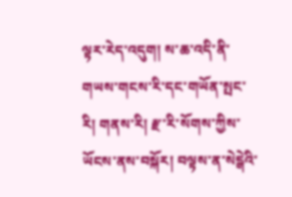ལྟར་རེད་འདུག། ས་ཆ་འདི་ནི་གཡས་གངས་རི་དང་གཡོན་སྤང་རི། གནས་རི། རྫ་རི་སོགས་ཀྱིས་ཡོངས་ནས་བསྐོར། བལྟས་ན་སེངྒེའི་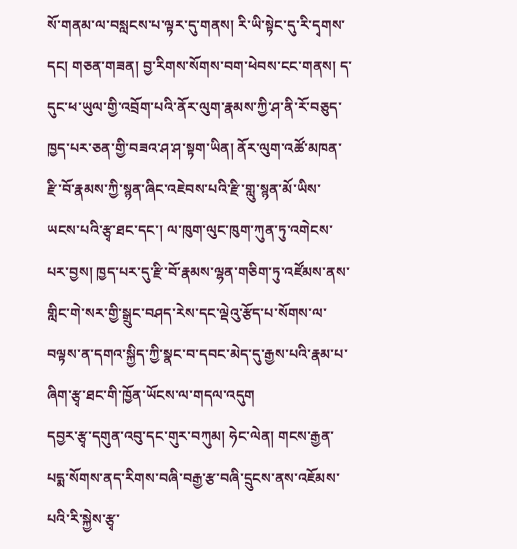སོ་གནམ་ལ་བསླངས་པ་ལྟར་དུ་གནས། རི་ཡི་སྟེང་དུ་རི་དྭགས་དང། གཅན་གཟན། བྱ་རིགས་སོགས་བག་ཕེབས་ངང་གནས། ད་དུང་ཕ་ཡུལ་གྱི་འབྲོག་པའི་ནོར་ལུག་རྣམས་ཀྱི་ཤ་ནི་རོ་བཅུད་ཁྱད་པར་ཅན་གྱི་བཟའ་ཤ་ཤ་སྟག་ཡིན། ནོར་ལུག་འཚོ་མཁན་རྫི་བོ་རྣམས་ཀྱི་སྙན་ཞིང་འཇེབས་པའི་རྫི་གླུ་སྙན་མོ་ཡིས་ཡངས་པའི་རྩྭ་ཐང་དང་། ལ་ཁུག་ལུང་ཁུག་ཀུན་ཏུ་འགེངས་པར་བྱས། ཁྱད་པར་དུ་རྫི་བོ་རྣམས་ལྷན་གཅིག་ཏུ་འཛོམས་ནས་གླིང་གེ་སར་གྱི་སྒྲུང་བཤད་རེས་དང་ལྡེའུ་རྩོད་པ་སོགས་ལ་བལྟས་ན་དགའ་སྐྱིད་ཀྱི་སྣང་བ་དབང་མེད་དུ་རྒྱས་པའི་རྣམ་པ་ཞིག་རྩྭ་ཐང་གི་ཁྱོན་ཡོངས་ལ་གདལ་འདུག
དབྱར་རྩྭ་དགུན་འབུ་དང་གུར་བཀུམ། ཧེང་ལེན། གངས་རྒྱན་པདྨ་སོགས་ནད་རིགས་བཞི་བརྒྱ་རྩ་བཞི་དྲུངས་ནས་འཇོམས་པའི་རི་སྐྱེས་རྩྭ་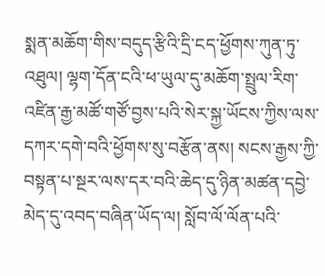སྨན་མཆོག་གིས་བདུད་རྩིའི་དྲི་ངད་ཕྱོགས་ཀུན་ཏུ་འཐུལ། ལྷག་དོན་ངའི་ཕ་ཡུལ་དུ་མཆོག་སྤྲུལ་རིག་འཛིན་རྒྱ་མཚོ་གཙོ་བྱས་པའི་སེར་སྐྱ་ཡོངས་ཀྱིས་ལས་དཀར་དགེ་བའི་ཕྱོགས་སུ་བརྩོན་ནས། སངས་རྒྱས་ཀྱི་བསྟན་པ་སྔར་ལས་དར་བའི་ཆེད་དུ་ཉིན་མཚན་དབྱེ་མེད་དུ་འབད་བཞིན་ཡོད་ལ། སློབ་ལོ་ལོན་པའི་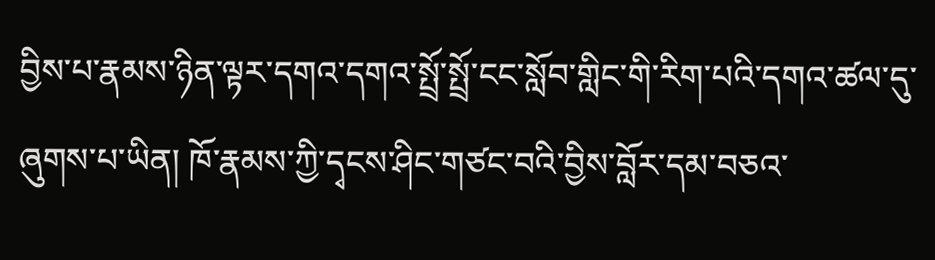བྱིས་པ་རྣམས་ཉིན་ལྟར་དགའ་དགའ་སྤྲོ་སྤྲོ་ངང་སློབ་གླིང་གི་རིག་པའི་དགའ་ཚལ་དུ་ཞུགས་པ་ཡིན། ཁོ་རྣམས་ཀྱི་དྭངས་ཤིང་གཙང་བའི་བྱིས་བློར་དམ་བཅའ་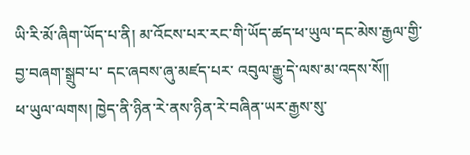ཡི་རི་མོ་ཞིག་ཡོད་པ་ནི། མ་འོངས་པར་རང་གི་ཡོད་ཚད་ཕ་ཡུལ་དང་མེས་རྒྱལ་གྱི་བྱ་བཞག་སྒྲུབ་པ་ དང་ཞབས་ཞུ་མཛད་པར་ འབུལ་རྒྱུ་དེ་ལས་མ་འདས་སོ༎
ཕ་ཡུལ་ལགས། ཁྱེད་ནི་ཉིན་རེ་ནས་ཉིན་རེ་བཞིན་ཡར་རྒྱས་སུ་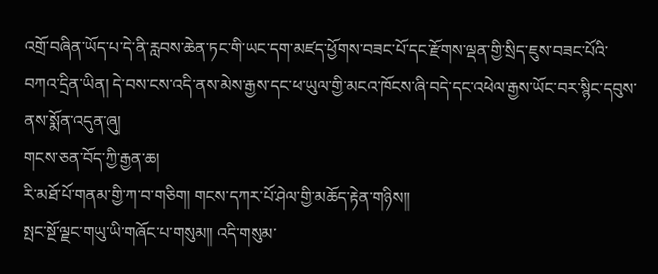འགྲོ་བཞིན་ཡོད་པ་དེ་ནི་རླབས་ཆེན་ཏང་གི་ཡང་དག་མཛད་ཕྱོགས་བཟང་པོ་དང་རྫོགས་ལྡན་གྱི་སྲིད་ཇུས་བཟང་པོའི་བཀའ་དྲིན་ཡིན། དེ་བས་ངས་འདི་ནས་མེས་རྒྱས་དང་ཕ་ཡུལ་གྱི་མངའ་ཁོངས་ཞི་བདེ་དང་འཕེལ་རྒྱས་ཡོང་བར་སྙིང་དབུས་ནས་སྨོན་འདུན་ཞུ།
གངས་ཅན་བོད་ཀྱི་རྒྱན་ཆ།
རི་མཐོ་པོ་གནམ་གྱི་ཀ་བ་གཅིག། གངས་དཀར་པོ་ཤེལ་གྱི་མཆོད་རྟེན་གཉིས༎
སྤང་སྔོ་ལྗང་གཡུ་ཡི་གཞོང་པ་གསུམ༎ འདི་གསུམ་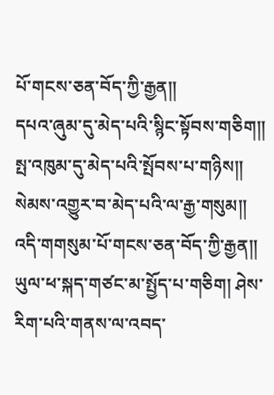པོ་གངས་ཅན་བོད་ཀྱི་རྒྱན༎
དཔའ་ཞུམ་དུ་མེད་པའི་སྙིང་སྟོབས་གཅིག༎ སྤ་འཁུམ་དུ་མེད་པའི་སྤོབས་པ་གཉིས༎
སེམས་འགྱུར་བ་མེད་པའི་ལ་རྒྱ་གསུམ༎ འདི་གགསུམ་པོ་གངས་ཅན་བོད་ཀྱི་རྒྱན༎
ཡུལ་ཕ་སྐད་གཙང་མ་སྤྱོད་པ་གཅིག། ཤེས་རིག་པའི་གནས་ལ་འབད་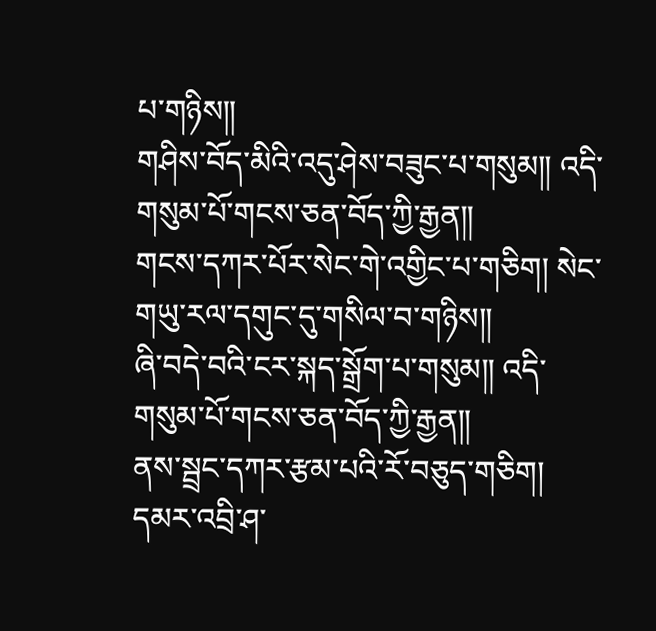པ་གཉིས༎
གཤིས་བོད་མིའི་འདུ་ཤེས་བཟུང་པ་གསུམ༎ འདི་གསུམ་པོ་གངས་ཅན་བོད་ཀྱི་རྒྱན༎
གངས་དཀར་པོར་སེང་གེ་འགྱིང་པ་གཅིག། སེང་གཡུ་རལ་དགུང་དུ་གསིལ་བ་གཉིས༎
ཞི་བདེ་བའི་ངར་སྐད་སྒྲོག་པ་གསུམ༎ འདི་གསུམ་པོ་གངས་ཅན་བོད་ཀྱི་རྒྱན༎
ནས་སྦྲང་དཀར་རྩམ་པའི་རོ་བཅུད་གཅིག། དམར་འབྲི་ཤ་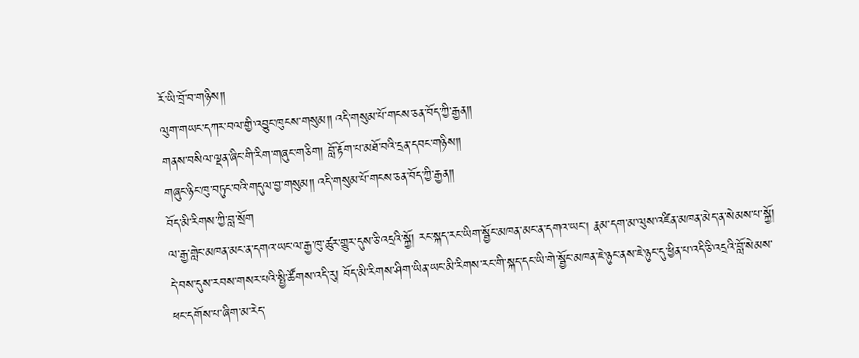རོ་ཡི་བྲོ་བ་གཉིས༎
ལུག་གཡང་དཀར་བལ་གྱི་འབྱུང་ཁུངས་གསུམ༎ འདི་གསུམ་པོ་གངས་ཅན་བོད་ཀྱི་རྒྱན༎
གནས་བསིལ་ལྡན་ཞིང་གི་རིག་གཞུང་གཅིག། བློ་རྟོག་པ་མཐོ་བའི་དྲན་དབང་གཉིས༎
གཞུང་ཉིང་ཁུ་བཏུང་བའི་གདུལ་བྱ་གསུམ༎ འདི་གསུམ་པོ་གངས་ཅན་བོད་ཀྱི་རྒྱན༎
བོད་མི་རིགས་ཀྱི་བླ་སྲོག
ལ་རྒྱ་གླེང་མཁན་མང་ན་དགའ་ཡང་ལ་རྒྱ་ཁུ་ཚུར་གྱུར་དུས་ཅི་འདྲའི་སྐྱོ། རང་སྐད་རང་ཡིག་སྦྱོང་མཁན་མང་ན་དགའ་ཡང། རྣམ་དག་མ་ལུས་འཛིན་མཁན་མེད་ན་སེམས་པ་སྐྱོ། དེ་བས་དུས་རབས་གསར་པའི་སྤྱི་ཚོགས་འདི་རུ། བོད་མི་རིགས་ཤིག་ཡིན་ཡང་མི་རིགས་རང་གི་སྐད་དང་ཡི་གེ་སྦྱོང་མཁན་ཇེ་ཉུང་ནས་ཇེ་ཉུང་དུ་ཕྱིན་པ་འདི་ཅི་འདྲའི་བློ་སེམས་ཕང་དགོས་པ་ཞིག་མ་རེད་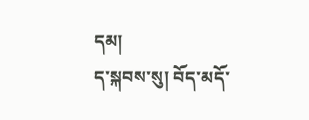དམ།
ད་སྐབས་སུ། བོད་མདོ་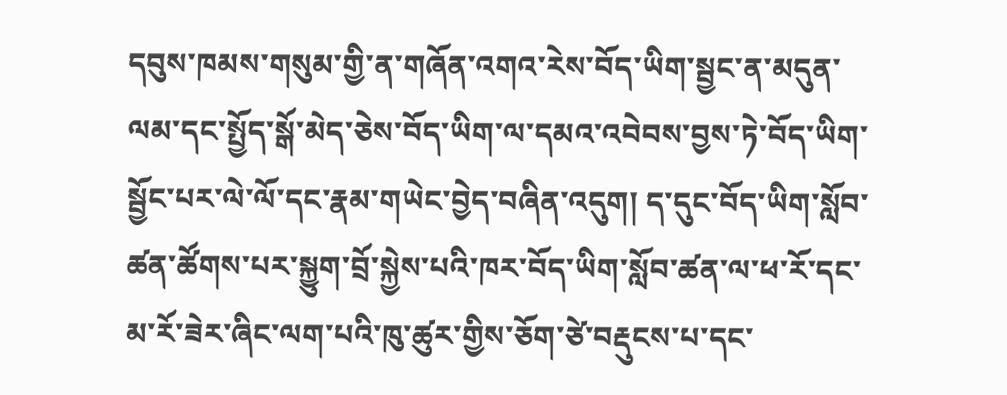དབུས་ཁམས་གསུམ་གྱི་ན་གཞོན་འགའ་རེས་བོད་ཡིག་སྦྱང་ན་མདུན་ལམ་དང་སྤྱོད་སྒོ་མེད་ཅེས་བོད་ཡིག་ལ་དམའ་འབེབས་བྱས་ཏེ་བོད་ཡིག་སྦྱོང་པར་ལེ་ལོ་དང་རྣམ་གཡེང་བྱེད་བཞིན་འདུག། ད་དུང་བོད་ཡིག་སློབ་ཚན་ཚོགས་པར་སྐྱུག་བྲོ་སྐྱེས་པའི་ཁར་བོད་ཡིག་སློབ་ཚན་ལ་ཕ་རོ་དང་མ་རོ་ཟེར་ཞིང་ལག་པའི་ཁུ་ཚུར་གྱིས་ཅོག་ཙེ་བརྡུངས་པ་དང་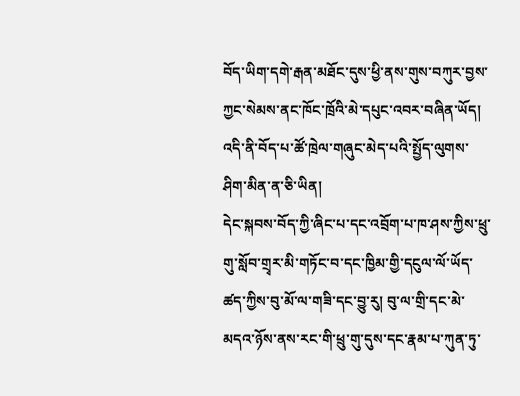བོད་ཡིག་དགེ་རྒན་མཐོང་དུས་ཕྱི་ནས་གུས་བཀུར་བྱས་ཀྱང་སེམས་ནང་ཁོང་ཁྲོའི་མེ་དཔུང་འབར་བཞིན་ཡོད། འདི་ནི་བོད་པ་ཚོ་ཁྲེལ་གཞུང་མེད་པའི་སྤྱོད་ལུགས་ཤིག་མིན་ན་ཅི་ཡིན།
དེང་སྐབས་བོད་ཀྱི་ཞིང་པ་དང་འབྲོག་པ་ཁ་ཤས་ཀྱིས་ཕྲུ་གུ་སློབ་གྲྭར་མི་གཏོང་བ་དང་ཁྱིམ་གྱི་དངུལ་ལོ་ཡོད་ཚད་ཀྱིས་བུ་མོ་ལ་གཟི་དང་བྱུ་རུ། བུ་ལ་གྲི་དང་མེ་མདའ་ཉོས་ནས་རང་གི་ཕྲུ་གུ་དུས་དང་རྣམ་པ་ཀུན་ཏུ་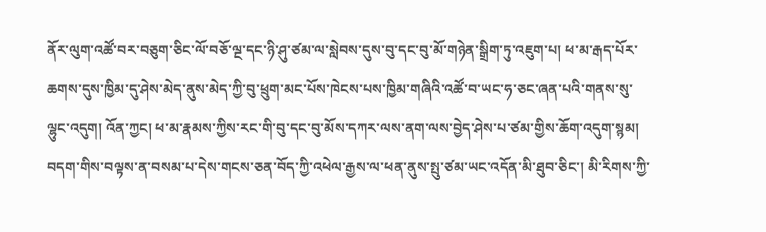ནོར་ལུག་འཚོ་བར་བཅུག་ཅིང་ལོ་བཅོ་ལྔ་དང་ཉི་ཤུ་ཙམ་ལ་སླེབས་དུས་བུ་དང་བུ་མོ་གཉེན་སྒྲིག་ཏུ་འཇུག་པ། ཕ་མ་རྒད་པོར་ཆགས་དུས་ཁྱིམ་དུ་ཤེས་མེད་ནུས་མེད་ཀྱི་བུ་ཕྲུག་མང་པོས་ཁེངས་པས་ཁྱིམ་གཞིའི་འཚོ་བ་ཡང་ཧ་ཅང་ཞན་པའི་གནས་སུ་ལྷུང་འདུག། འོན་ཀྱང། ཕ་མ་རྣམས་ཀྱིས་རང་གི་བུ་དང་བུ་མོས་དཀར་ལས་ནག་ལས་བྱེད་ཤེས་པ་ཙམ་གྱིས་ཆོག་འདུག་སྙམ། བདག་གིས་བལྟས་ན་བསམ་པ་དེས་གངས་ཅན་བོད་ཀྱི་འཕེལ་རྒྱས་ལ་ཕན་ནུས་སྤུ་ཙམ་ཡང་འདོན་མི་ཐུབ་ཅིང་། མི་རིགས་ཀྱི་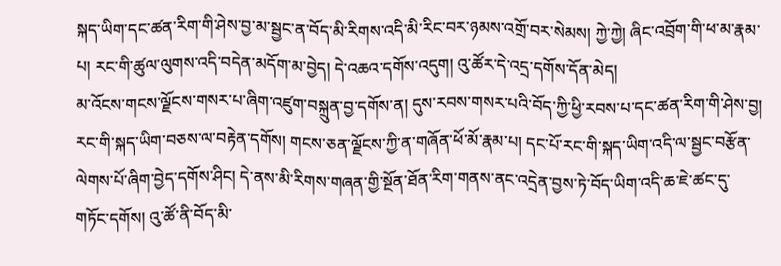སྐད་ཡིག་དང་ཚན་རིག་གི་ཤེས་བྱ་མ་སྦྱང་ན་བོད་མི་རིགས་འདི་མི་རིང་བར་ཉམས་འགྲོ་བར་སེམས། ཀྱེ་ཀྱེ། ཞིང་འབྲོག་གི་ཕ་མ་རྣམ་པ། རང་གི་ཚུལ་ལུགས་འདི་བདེན་མདོག་མ་བྱེད། དེ་འཆའ་དགོས་འདུག། འུ་ཚོར་དེ་འདྲ་དགོས་དོན་མེད།
མ་འོངས་གངས་ལྗོངས་གསར་པ་ཞིག་འཛུག་བསྐྲུན་བྱ་དགོས་ན། དུས་རབས་གསར་པའི་བོད་ཀྱི་ཕྱི་རབས་པ་དང་ཚན་རིག་གི་ཤེས་བྱ། རང་གི་སྐད་ཡིག་བཅས་ལ་བརྟེན་དགོས། གངས་ཅན་ལྗོངས་ཀྱི་ན་གཞོན་ཕོ་མོ་རྣམ་པ། དང་པོ་རང་གི་སྐད་ཡིག་འདི་ལ་སྦྱང་བརྩོན་ལེགས་པོ་ཞིག་བྱེད་དགོས་ཤིང། དེ་ནས་མི་རིགས་གཞན་གྱི་སྔོན་ཐོན་རིག་གནས་ནང་འདྲེན་བྱས་ཏེ་བོད་ཡིག་འདི་ཆ་ཇེ་ཚང་དུ་གཏོང་དགོས། འུ་ཚོ་ནི་བོད་མི་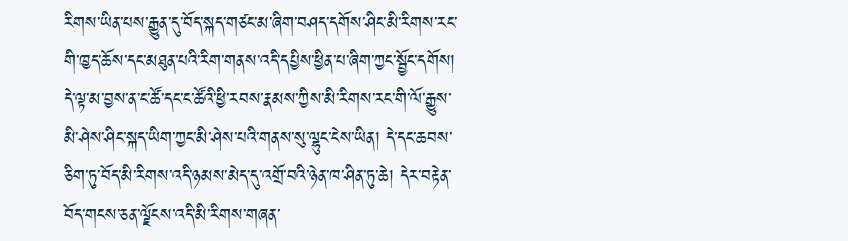རིགས་ཡིན་པས་རྒྱུན་དུ་བོད་སྐད་གཙང་མ་ཞིག་བཤད་དགོས་ཤིང་མི་རིགས་རང་གི་ཁྱད་ཆོས་དང་མཐུན་པའི་རིག་གནས་འདི་དཔྱིས་ཕྱིན་པ་ཞིག་ཀྱང་སྦྱོང་དགོས། དེ་ལྟ་མ་བྱས་ན་ང་ཚོ་དང་ང་ཚོའི་ཕྱི་རབས་རྣམས་ཀྱིས་མི་རིགས་རང་གི་ལོ་རྒྱུས་མི་ཤེས་ཤིང་སྐད་ཡིག་ཀྱང་མི་ཤེས་པའི་གནས་སུ་ལྷུང་ངེས་ཡིན། དེ་དང་ཆབས་ཅིག་ཏུ་བོད་མི་རིགས་འདི་ཉམས་མེད་དུ་འགྲོ་བའི་ཉེན་ཁ་ཤིན་ཏུ་ཆེ། དེར་བརྟེན་བོད་གངས་ཅན་ལྗོངས་འདི་མི་རིགས་གཞན་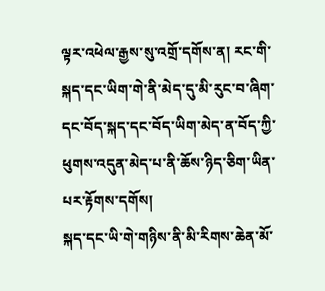ལྟར་འཕེལ་རྒྱས་སུ་འགྲོ་དགོས་ན། རང་གི་སྐད་དང་ཡིག་གེ་ནི་མེད་དུ་མི་རུང་བ་ཞིག་དང་བོད་སྐད་དང་བོད་ཡིག་མེད་ན་བོད་ཀྱི་ཕུགས་འདུན་མེད་པ་ནི་ཆོས་ཉིད་ཅིག་ཡིན་པར་རྟོགས་དགོས།
སྐད་དང་ཡི་གེ་གཉིས་ནི་མི་རིགས་ཆེན་མོ་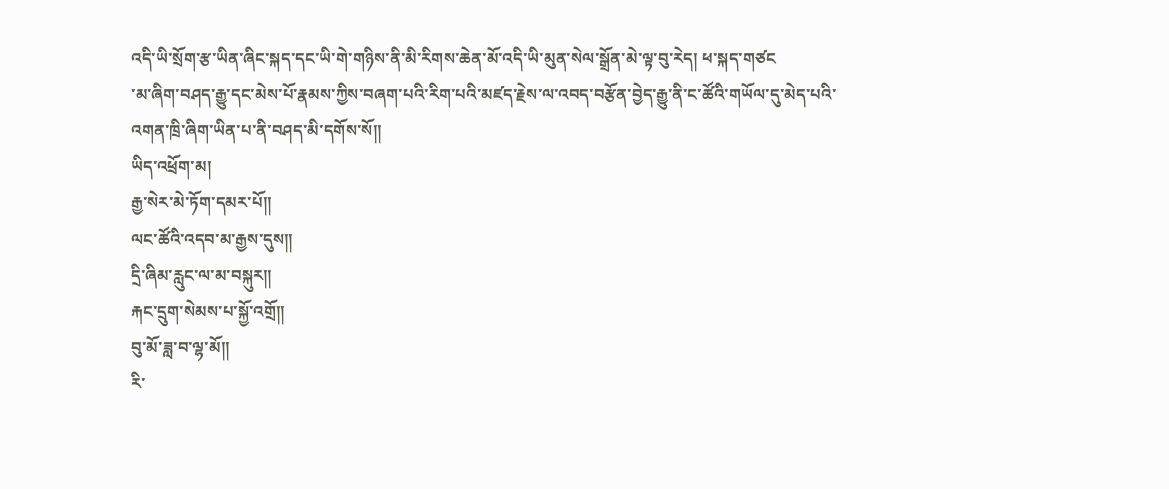འདི་ཡི་སྲོག་རྩ་ཡིན་ཞིང་སྐད་དང་ཡི་གེ་གཉིས་ནི་མི་རིགས་ཆེན་མོ་འདི་ཡི་མུན་སེལ་སྒྲོན་མེ་ལྟ་བུ་རེད། ཕ་སྐད་གཙང
་མ་ཞིག་བཤད་རྒྱུ་དང་མེས་པོ་རྣམས་ཀྱིས་བཞག་པའི་རིག་པའི་མཛད་རྗེས་ལ་འབད་བརྩོན་བྱེད་རྒྱུ་ནི་ང་ཚོའི་གཡོལ་དུ་མེད་པའི་འགན་ཁྲི་ཞིག་ཡིན་པ་ནི་བཤད་མི་དགོས་སོ༎
ཡིད་འཕྲོག་མ།
རྒྱ་སེར་མེ་ཏོག་དམར་པོ༎
ལང་ཚོའི་འདབ་མ་རྒྱས་དུས༎
དྲི་ཞིམ་རླུང་ལ་མ་བསྐུར༎
རྐང་དྲུག་སེམས་པ་སྐྱོ་འགྲོ༎
བུ་མོ་ཟླ་བ་ལྷ་མོ༎
རི་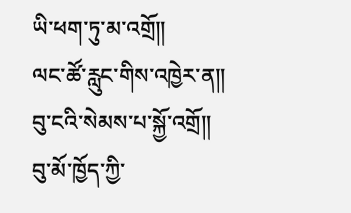ཡི་ཕག་ཏུ་མ་འགྲོ༎
ལང་ཚོ་རླུང་གིས་འཁྱེར་ན༎
བུ་ངའི་སེམས་པ་སྐྱོ་འགྲོ༎
བུ་མོ་ཁྱོད་ཀྱི་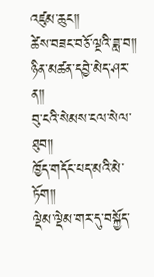འཛུམ་ཆུང༎
ཚེས་བཟང་བཅོ་ལྔའི་ཟླ་བ༎
ཉིན་མཚན་དབྱེ་མེད་ཤར་ན༎
བུ་ངའི་སེམས་ངལ་སེལ་ཐུབ༎
ཁྱོད་གདོང་པད་མའི་མེ་ཏོག༎
ལྡེམ་ལྡེམ་གར་དུ་བསྐྱོད་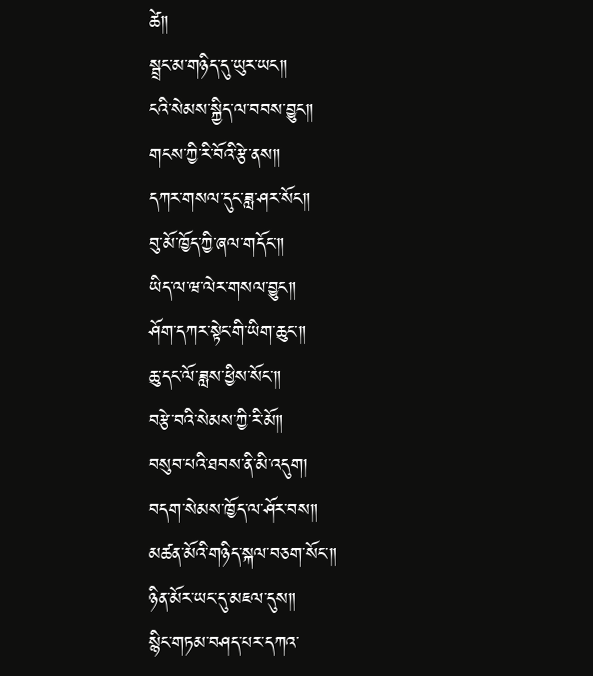ཚེ༎
སྦྲང་མ་གཉིད་དུ་ཡུར་ཡང༎
ངའི་སེམས་སྐྱིད་ལ་བབས་བྱུང༎
གངས་ཀྱི་རི་བོའི་རྩེ་ནས༎
དཀར་གསལ་དུང་ཟླ་ཤར་སོང༎
བུ་མོ་ཁྱོད་ཀྱི་ཞལ་གདོང་༎
ཡིད་ལ་ཝ་ལེར་གསལ་བྱུང༎
ཤོག་དཀར་སྟེང་གི་ཡིག་ཆུང་༎
ཆུ་དང་ལོ་ཟླས་ཕྱིས་སོང་༎
བརྩེ་བའི་སེམས་ཀྱི་རི་མོ༎
བསུབ་པའི་ཐབས་ནི་མི་འདུག།
བདག་སེམས་ཁྱོད་ལ་ཤོར་བས༎
མཚན་མོའི་གཉིད་སྐལ་བཅག་སོང་༎
ཉིན་མོར་ཡང་དུ་མཇལ་དུས༎
སྙིང་གཏམ་བཤད་པར་དཀའ་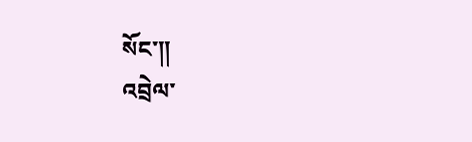སོང་༎
འབྲེལ་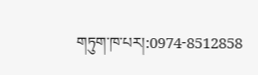གཏུག་ཁ་པར།:0974-8512858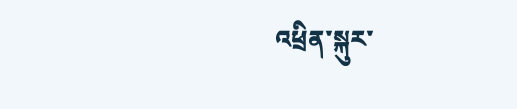འཕྲིན་སྐུར་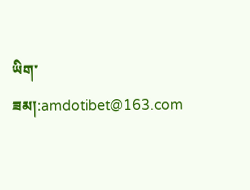ཡིག་ཟམ།:amdotibet@163.com